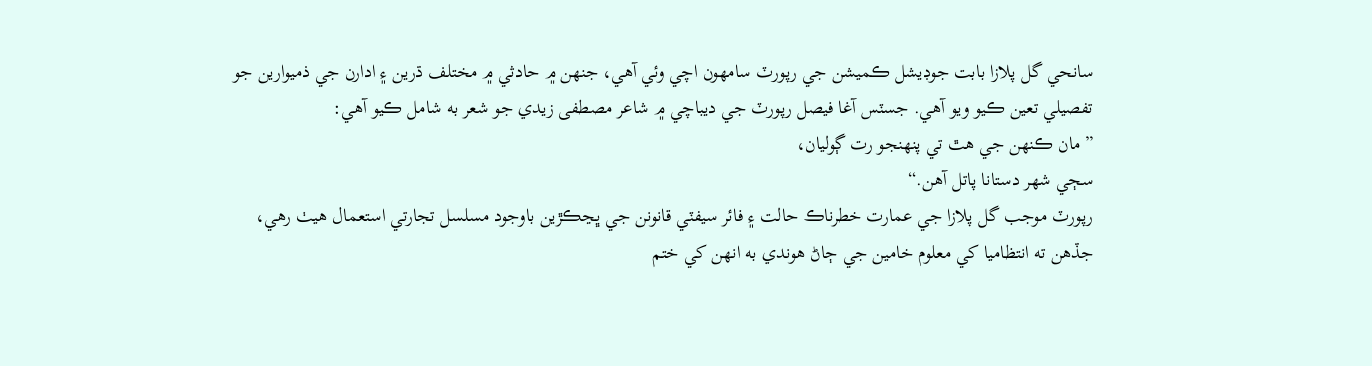سانحي گل پلازا بابت جوڊيشل ڪميشن جي رپورٽ سامهون اچي وئي آهي، جنهن ۾ حادثي ۾ مختلف ڌرين ۽ ادارن جي ذميوارين جو تفصيلي تعين ڪيو ويو آهي. جسٽس آغا فيصل رپورٽ جي ديباچي ۾ شاعر مصطفى زيدي جو شعر به شامل ڪيو آهي:
”مان ڪنهن جي هٿ تي پنهنجو رت ڳوليان،
سڄي شهر دستانا پاتل آهن.“
رپورٽ موجب گل پلازا جي عمارت خطرناڪ حالت ۽ فائر سيفٽي قانونن جي ڀڃڪڙين باوجود مسلسل تجارتي استعمال هيٺ رهي، جڏهن ته انتظاميا کي معلوم خامين جي ڄاڻ هوندي به انهن کي ختم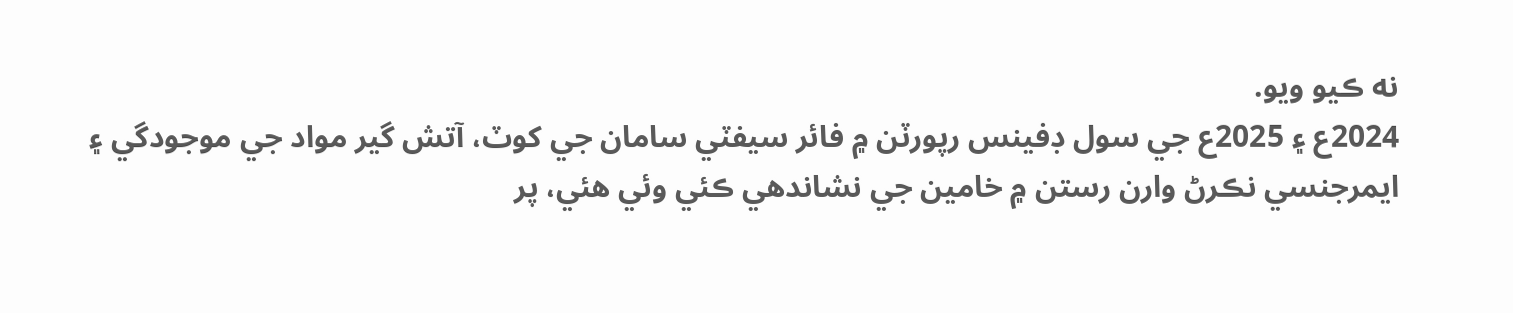نه ڪيو ويو.
2024ع ۽ 2025ع جي سول ڊفينس رپورٽن ۾ فائر سيفٽي سامان جي کوٽ، آتش گير مواد جي موجودگي ۽ ايمرجنسي نڪرڻ وارن رستن ۾ خامين جي نشاندهي ڪئي وئي هئي، پر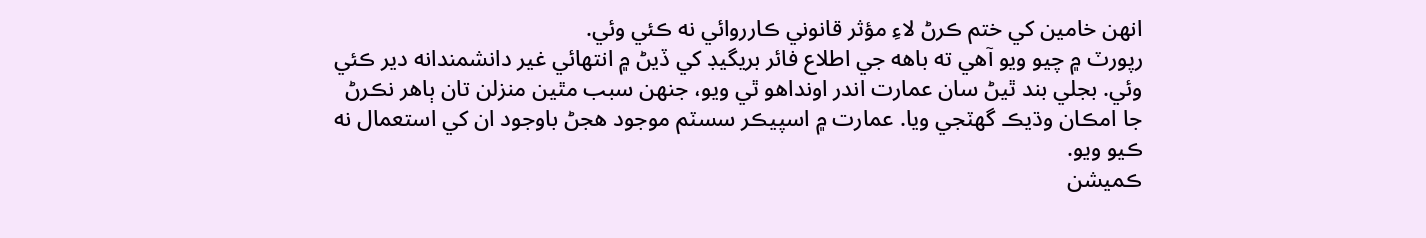انهن خامين کي ختم ڪرڻ لاءِ مؤثر قانوني ڪارروائي نه ڪئي وئي.
رپورٽ ۾ چيو ويو آهي ته باهه جي اطلاع فائر بريگيڊ کي ڏيڻ ۾ انتهائي غير دانشمندانه دير ڪئي وئي. بجلي بند ٿيڻ سان عمارت اندر اونداهو ٿي ويو، جنهن سبب مٿين منزلن تان ٻاهر نڪرڻ جا امڪان وڌيڪ گهٽجي ويا. عمارت ۾ اسپيڪر سسٽم موجود هجڻ باوجود ان کي استعمال نه ڪيو ويو.
ڪميشن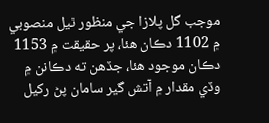موجب گل پلازا جي منظور ٿيل منصوبي ۾ 1102 دڪان هئا، پر حقيقت ۾ 1153 دڪان موجود هئا، جڏهن ته دڪانن ۾ وڏي مقدار ۾ آتش گير سامان پڻ رکيل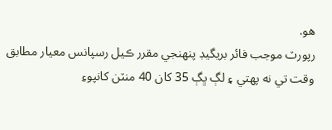هو.
رپورٽ موجب فائر بريگيڊ پنهنجي مقرر ڪيل رسپانس معيار مطابق وقت تي نه پهتي ۽ لڳ ڀڳ 35 کان 40 منٽن کانپوءِ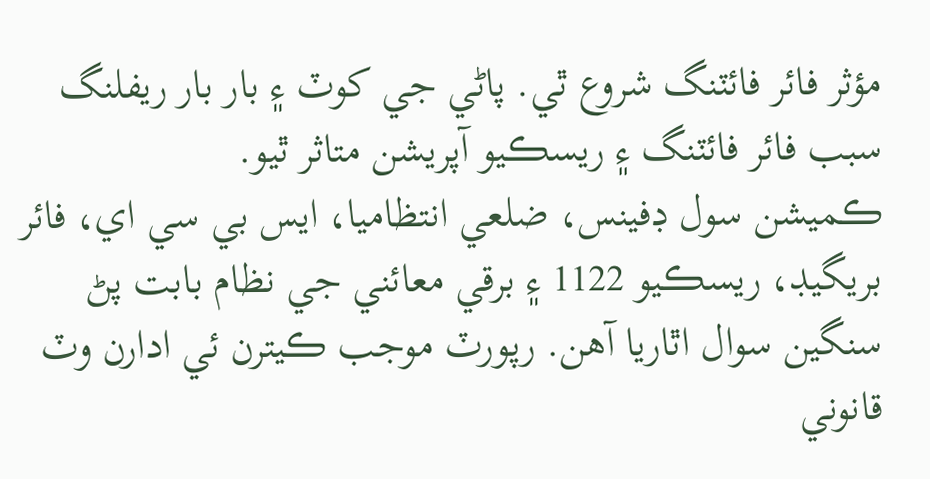مؤثر فائر فائٽنگ شروع ٿي. پاڻي جي کوٽ ۽ بار بار ريفلنگ سبب فائر فائٽنگ ۽ ريسڪيو آپريشن متاثر ٿيو.
ڪميشن سول ڊفينس، ضلعي انتظاميا، ايس بي سي اي، فائر بريگيڊ، ريسڪيو 1122 ۽ برقي معائني جي نظام بابت پڻ سنگين سوال اٿاريا آهن. رپورٽ موجب ڪيترن ئي ادارن وٽ قانوني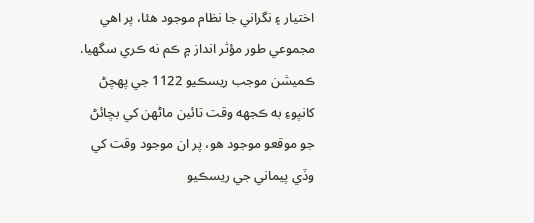اختيار ۽ نگراني جا نظام موجود هئا، پر اهي مجموعي طور مؤثر انداز ۾ ڪم نه ڪري سگهيا.
ڪميشن موجب ريسڪيو 1122 جي پهچڻ کانپوءِ به ڪجهه وقت تائين ماڻهن کي بچائڻ جو موقعو موجود هو، پر ان موجود وقت کي وڏي پيماني جي ريسڪيو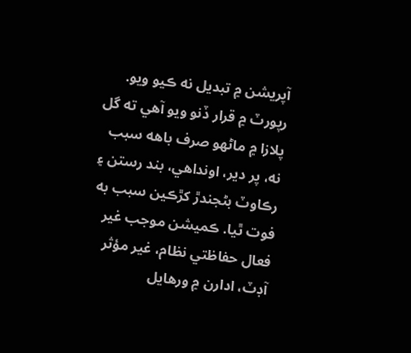آپريشن ۾ تبديل نه ڪيو ويو.
رپورٽ ۾ قرار ڏنو ويو آهي ته گل پلازا ۾ ماڻهو صرف باهه سبب نه، پر دير، اونداهي، بند رستن ۽ رڪاوٽ بڻجندڙ کڙڪين سبب به فوت ٿيا. ڪميشن موجب غير فعال حفاظتي نظام، غير مؤثر آڊٽ، ادارن ۾ ورهايل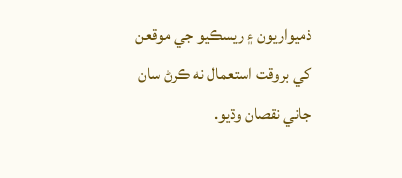ذميواريون ۽ ريسڪيو جي موقعن کي بروقت استعمال نه ڪرڻ سان جاني نقصان وڌيو.